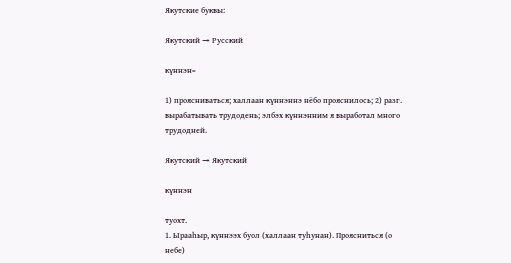Якутские буквы:

Якутский → Русский

күннэн=

1) проясниваться; халлаан күннэннэ нёбо прояснилось; 2) разг. вырабатывать трудодень; элбэх күннэнним я выработал много трудодней.

Якутский → Якутский

күннэн

туохт.
1. Ырааһыр, күннээх буол (халлаан туһунан). Проясниться (о небе)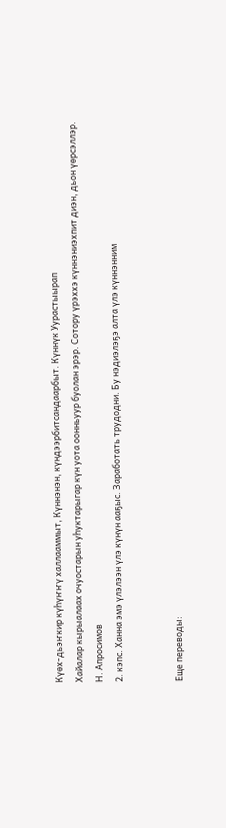Күөх-дьэҥкир күһүҥҥү халлааммыт, Күннэнэн, күндээрбитсандаарбыт. Күннүк Уурастыырап
Хайалар кырыалаах очуостарын уһуктарыгар күн уота оонньуур буолан эрэр. Сотору үрэххэ күннэниэхпит диэн, дьон үөрсэллэр. Н. Апросимов
2. кэпс. Ханна эмэ үлэлээн үлэ күнүн ааҕыс. Заработать трудодни. Бу нэдиэлэҕэ алта үлэ күннэнним


Еще переводы: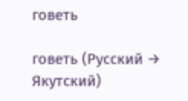говеть

говеть (Русский → Якутский)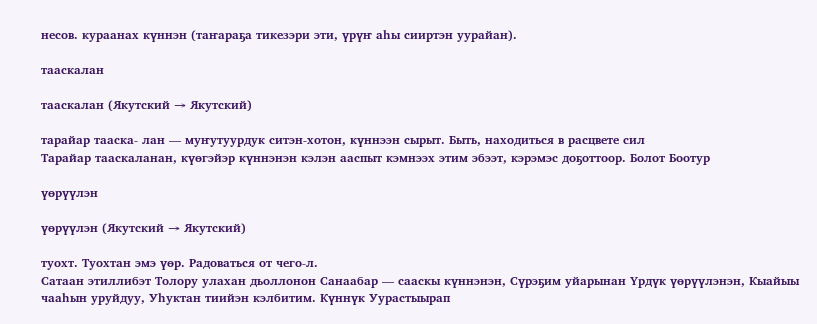несов. кураанах күннэн (таҥараҕа тикезэри эти, үрүҥ аһы сииртэн уурайан).

тааскалан

тааскалан (Якутский → Якутский)

тарайар тааска- лан — муҥутуурдук ситэн-хотон, күннээн сырыт. Быть, находиться в расцвете сил
Тарайар тааскаланан, күөгэйэр күннэнэн кэлэн ааспыт кэмнээх этим эбээт, кэрэмэс доҕоттоор. Болот Боотур

үөрүүлэн

үөрүүлэн (Якутский → Якутский)

туохт. Туохтан эмэ үөр. Радоваться от чего-л.
Сатаан этиллибэт Толору улахан дьоллонон Санаабар — сааскы күннэнэн, Сүрэҕим уйарынан Үрдүк үөрүүлэнэн, Кыайыы чааһын уруйдуу, Уһуктан тиийэн кэлбитим. Күннүк Уурастыырап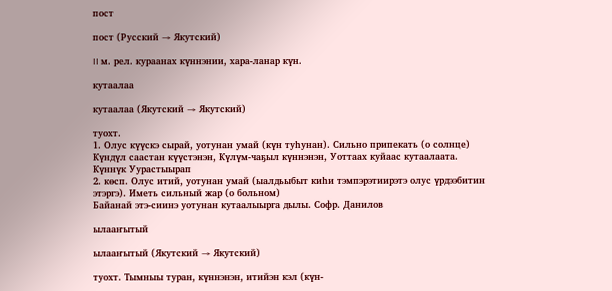пост

пост (Русский → Якутский)

II м. рел. кураанах күннэнии, хара-ланар күн.

кутаалаа

кутаалаа (Якутский → Якутский)

туохт.
1. Олус күүскэ сырай, уотунан умай (күн туһунан). Сильно припекать (о солнце)
Күндүл саастан күүстэнэн, Күлүм-чаҕыл күннэнэн, Уоттаах куйаас кутаалаата. Күннүк Уурастыырап
2. көсп. Олус итий, уотунан умай (ыалдьыбыт киһи тэмпэрэтиирэтэ олус үрдээбитин этэргэ). Иметь сильный жар (о больном)
Байанай этэ-сиинэ уотунан кутаалыырга дылы. Софр. Данилов

ылааҥытый

ылааҥытый (Якутский → Якутский)

туохт. Тымныы туран, күннэнэн, итийэн кэл (күн-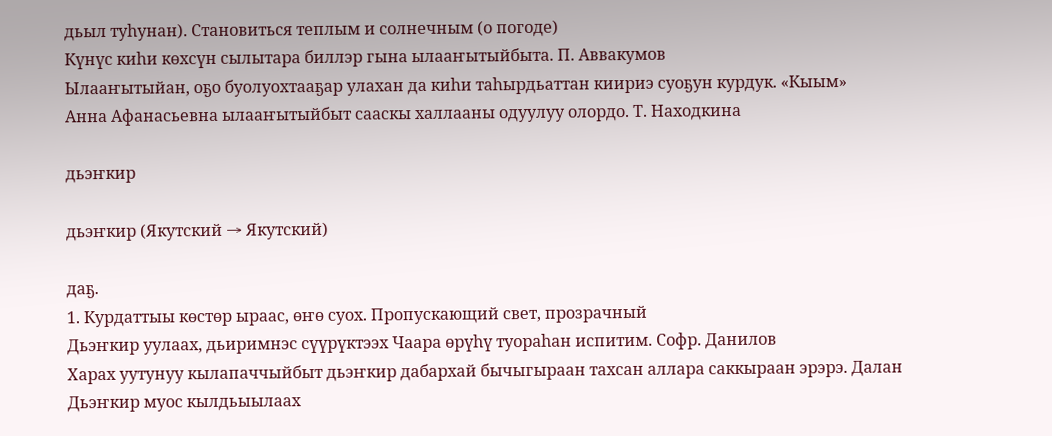дьыл туһунан). Становиться теплым и солнечным (о погоде)
Күнүс киһи көхсүн сылытара биллэр гына ылааҥытыйбыта. П. Аввакумов
Ылааҥытыйан, оҕо буолуохтааҕар улахан да киһи таһырдьаттан киириэ суоҕун курдук. «Кыым»
Анна Афанасьевна ылааҥытыйбыт сааскы халлааны одуулуу олордо. Т. Находкина

дьэҥкир

дьэҥкир (Якутский → Якутский)

даҕ.
1. Курдаттыы көстөр ыраас, өҥө суох. Пропускающий свет, прозрачный
Дьэҥкир уулаах, дьиримнэс сүүрүктээх Чаара өрүһү туораһан испитим. Софр. Данилов
Харах уутунуу кылапаччыйбыт дьэҥкир дабархай бычыгыраан тахсан аллара саккыраан эрэрэ. Далан
Дьэҥкир муос кылдьыылаах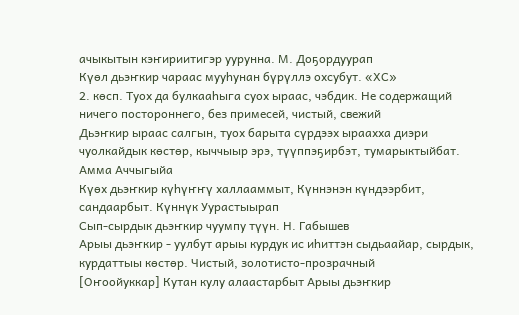ачыкытын кэҥириитигэр уурунна. М. Доҕордуурап
Күөл дьэҥкир чараас мууһунан бүрүллэ охсубут. «ХС»
2. көсп. Туох да булкааһыга суох ыраас, чэбдик. Не содержащий ничего постороннего, без примесей, чистый, свежий
Дьэҥкир ыраас салгын, туох барыта сүрдээх ыраахха диэри чуолкайдык көстөр, кыччыыр эрэ, түүппэҕирбэт, тумарыктыйбат. Амма Аччыгыйа
Күөх дьэҥкир күһүҥҥү халлааммыт, Күннэнэн күндээрбит, сандаарбыт. Күннүк Уурастыырап
Сып-сырдык дьэҥкир чуумпу түүн. Н. Габышев
Арыы дьэҥкир - уулбут арыы курдук ис иһиттэн сыдьаайар, сырдык, курдаттыы көстөр. Чистый, золотисто-прозрачный
[Оҥоойуккар] Кутан кулу алаастарбыт Арыы дьэҥкир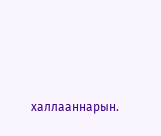халлааннарын.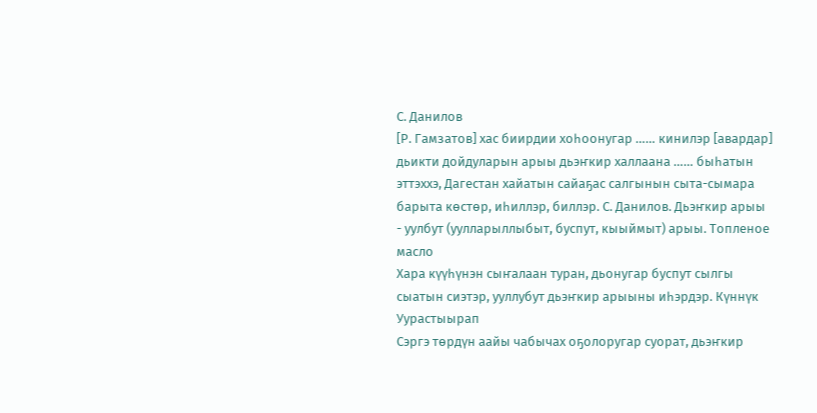С. Данилов
[Р. Гамзатов] хас биирдии хоһоонугар …… кинилэр [авардар] дьикти дойдуларын арыы дьэҥкир халлаана …… быһатын эттэххэ, Дагестан хайатын сайаҕас салгынын сыта-сымара барыта көстөр, иһиллэр, биллэр. С. Данилов. Дьэҥкир арыы - уулбут (уулларыллыбыт, буспут, кыыймыт) арыы. Топленое масло
Хара күүһүнэн сыҥалаан туран, дьонугар буспут сылгы сыатын сиэтэр, ууллубут дьэҥкир арыыны иһэрдэр. Күннүк Уурастыырап
Сэргэ төрдүн аайы чабычах оҕолоругар суорат, дьэҥкир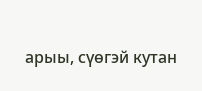арыы, сүөгэй кутан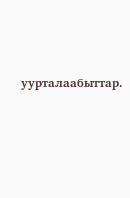уурталаабыттар.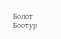Болот Боотур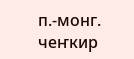п.-монг. чеҥкир